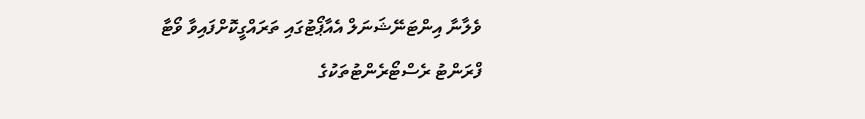ވެލާނާ އިންޓަނޭޝަނަލް އެއާޕޯޓުގައި ތަރައްގީކޮށްފައިވާ ވޯޓާ ފްރަންޓު ރެސްޓޯރެންޓުތަކުގެ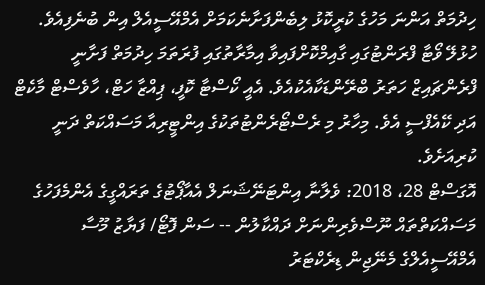ހިދުމަތް އަންނަ މަހުގެ ކުރީކޮޅު ލިބެންފަށާނެކަމަށް އެމްއޭސީއެލް އިން ބުނެފިއެވެ.
ހުޅުލޭ ވޯޓާ ފްރަންޓުގައި ގާއިމްކޮށްފައިވާ އިމާރާތުގައި ފުރަތަމަ ހިދުމަތް ފަށާނީ ފްރެންޗައިޒް ހަތަރު ބްރޭންޑަކާއެކުއެވެ. އެއީ ކޯސްޓާ ކޮފީ، ޕިއްޒާ ހަޓް، ހާވެސްޓް މާކެޓް އަދި ކޭއެފްސީ އެވެ. މިހާރު މި ރެސްޓޯރެންޓުތަކުގެ އިންޓީރިއާ މަސައްކަތް ދަނީ ކުރިއަށެވެ.
އޮގަސްޓް 28، 2018: ވެލާނާ އިންޓަނޭޝަނަލް އެއާޕޯޓުގެ ތަރައްގީގެ އެންމެފަހުގެ މަސައްކަތްތައް ނޫސްވެރިންނަށް ދައްކާލުން -- ސަން ފޮޓޯ/ ފަޔާޒު މޫސާ
އެމްއޭސީއެލްގެ މެނޭޖިން ޑިރެކްޓަރު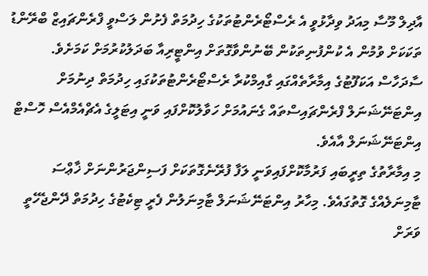އާދިލް މޫސާ މިއަދު ވިދާޅުވީ އެ ރެސްޓޯރެންޓުތަކުގެ ހިދުމަތް ފެށުން ލަސްވީ ފްރެންޗައިޒް ބްރޭންޑު ތަކަކަށް ވުމުން އެ ކުންފުނިތަކުން ބޭނުންވާގޮތަށް އިންޓީރިއާ ބަދަލުކުރުމަށް ކަމަށެވެ.
ސާދަހާސް އަކަފޫޓުގެ އިމާރާތެއްގައި ގާއިމްކުރާ ރެސްޓޯރެންޓުތަކުގައި ހިދުމަތް ދިނުމަށް އިންޓަނޭޝަނަލް ފްރެންޗައިސްތައް ގެނައުމަށް ހަވާލުކޮށްފައި ވަނީ އިޓަލީގެ އެޗްއެމްއެސް ހޮސްޓް އިންޓަނޭޝަނަލް އާއެވެ.
މި އިމާރާތުގެ ތިރީބައި ފަރުމާކޮށްފައިވަނީ ލަފާ ފުރޭނެގޮތަކަށް ފަސިންޖަރުންނަށް ޚާޢްސަ ޓާމިނަލެއްގެ ގޮތުގައެވެ. މިހާރު އިންޓަނޭޝަނަލް ޓާމިނަލުން ފެރީ ޓިކެޓުގެ ހިދުމަތް ދޭންޖެހޭތީ ވަރަށް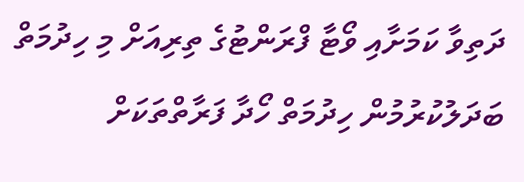ދަތިވާ ކަމަށާއި ވޯޓާ ފްރަންޓުގެ ތިރިއަށް މި ހިދުމަތް ބަދަލުކުރުމުން ހިދުމަތް ހޯދާ ފަރާތްތަކަށް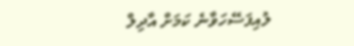ލުއިފަސޭހަވާނެ ކަމަށް އާދިލް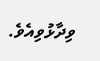ވިދާޅުވިއެވެ.